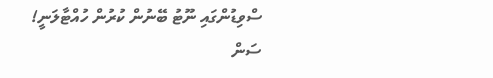ސްވިޑުންގައި ނޫޓު ބޭނުން ކުރުން ހުއްޓާލަނީ!
ސަން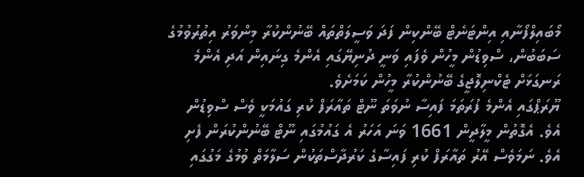މޯބައިލްފޯނާއި އިންޓަނެޓް ބޭންކިން ފަދަ ވަސީލަތްތައް ބޭނުންކުރާ މިންވަރު އިތުރުވުމުގެ ސަބަބުން، ސްވިޑުން މީހުން ވެފައި ވަނީ ދުނިޔޭގައި އެންމެ ގިނައިން އަދި އެންމެ ރަނގަޅަށް ޓެކްނިލޮޖީގެ ބޭނުންކުރާ މީހުން ކަމަށެވެ.
ޔޫރަޕްގައި އެންމެ ފުރަތަމަ ފައިސާ ނުވަތަ ނޫޓް ތައާރަފް ކުރި ގައުމަކީ ވެސް ސްވިޑުން އެވެ. އެގޮތުން މީލާދީން 1661 ވަނަ އަހަރު އެ ގައުމުގައި ނޫޓް ބޭނުންކުރަން ފެށި އެވެ. ނަމަވެސް އޭރު ތައާރަފް ކުރި ފައިސާގެ ކަރުދާސްތަކުން ސަލާމަތް ވުމުގެ މަގުގައި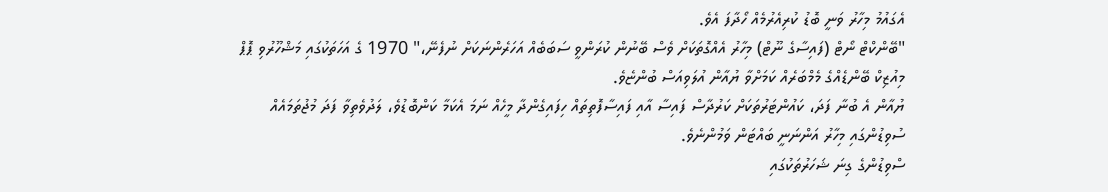އެގައުމު މިހާރު ވަނީ ބޮޑު ކުރިއެރުމެއް ހޯދާފަ އެވެ.
"ބޭންކްޓް ނޯޓް (ފައިސާގެ ނޫޓް) މިހާރު އެއްގޮތަކަށް ވެސް ބޭނުން ކުރަންވީ ސަބަބެއް އަހަރެންނަކަށް ނުފެނޭ،" 1970 ގެ އަހަތަކުގައި މަޝްހޫރުވި ޕޮޕް މިއުޒިކް ބޭންޑެއްގެ މެމްބަރެއް ކަމަށްވާ ޔުއާން އުލަވިއަސް ބުންޏެވެ.
ޔުއާން އެ ބުނާ ފަދަ، ކައުންޓަރުތަކަށް ކަރުދާސް ފައިސާ އާއި ފައިސާފޮތިތައް ހިފައިގެންދާ މީހެއް ނަމަ އެކަމާ ކަންބޮޑުވެ، ލަދުވެތިވާ ފަދަ މުޖުތަމައެއް ސުވިޑުންގައި މިހާރު އަންނަނީ ބައްޓަން ވަމުންނެވެ.
ސްވިޑުންގެ ގިނަ ޝަހަރުތަކުގައި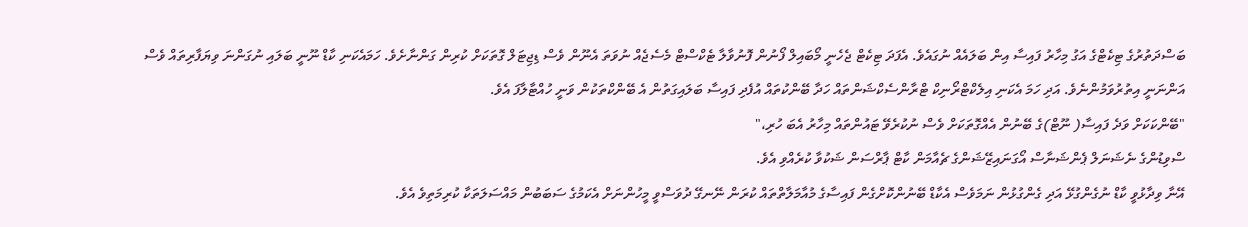ބަސްދަތުރުގެ ޓިކެޓްގެ އަގު މިހާރު ފައިސާ އިން ބަލައެއް ނުގައެވެ. އެފަދަ ޓިކެޓް ޖެހެނީ މޯބައިލް ފޯނުން ފޮނުވާލާ ޓެކްސްޓް މެސެޖެއް ނުވަތަ އެނޫން ވެސް ޑިޖިޓަލް ގޮތަކަށް ކުރިން ގަންނާށެވެ. ހަމައެކަނި ކާޑް ނޫނީ ބަލައި ނުގަންނަ ވިޔަފާރިތައް ވެސް އަންނަނީ އިތުރުވަމުންނެވެ. އަދި ހަމަ އެކަނި އިލެކްޓްރޯނިކް ޓްރާންސެކްޝަންތައް ހަދާ ބޭންކުތައް އުފެދި ފައިސާ ބަލައިގަތުން އެ ބޭންކްތަކުން ވަނީ ހުއްޓާލާފަ އެވެ.
"ބޭންކަކަށް ވަދެ ފައިސާ( ނޫޓް)ގެ ބޭނުން އެއްގޮތަކަށް ވެސް ނުކުރެވޭ ޓައުންތައް މިހާރު އެބަ ހުރި،"
ސްވިޑުންގެ ނެޝަނަލް ޕެންޝަނާސް އޯގަނައިޒޭޝަންގެ ޗެއާމަން ކާޓް ޕާރްސަން ޝަކުވާ ކުރެއްވި އެވެ.
އޭނާ ވިދާޅުވީ ކާޑް ނުގެންގުޅޭ އަދި ގެންގުޅުން ނަމަވެސް އެކާޑް ބޭނުންކޮށްގެން ފައިސާގެ މުއާމަލާތްތައް ކުރަން ނޭނގޭ ދުވަސްވީ މީހުންނަށް އެކަމުގެ ސަބަބުން މައްސަލަތަކާ ކުރިމަތިވެ އެވެ.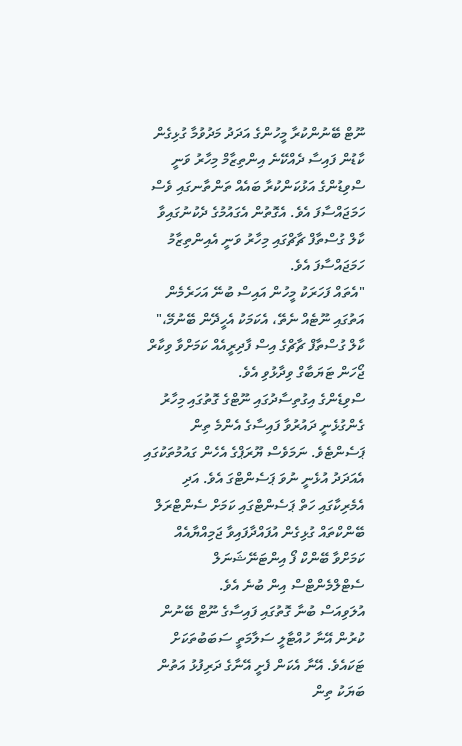ނޫޓް ބޭނުންކުރާ މީހުންގެ އަދަދު މަދުވުމާ ގުޅިގެން ކާޑުން ފައިސާ ދެއްކޭނެ އިންތިޒާމް މިހާރު ވަނީ ސްވިޑުންގެ އަޅުކަންކުރާ ބައެއް ތަންތާނގައި ވެސް ހަމަޖައްސާފަ އެވެ. އެގޮތުން އެގައުމުގެ ދެކުނުގައިވާ ކާލް ގުސްތާފް ޗާޗްގައި މިހާރު ވަނީ އެއިންތިޒާމު ހަމަޖައްސާފަ އެވެ.
"އެތައް ފަހަރަކު މީހުން އައިސް ބުނޭ އަހަރެމެން އަތުގައި ނޫޓެއް ނެތޭ، އެކަމަކު އެހީދޭން ބޭނުމޭ،" ކާލް ގުސްތާފް ޗާޗްގެ އިސް ފާދިރީއެއް ކަމަށްވާ ވިކާރް ޖޯހަން ޓަޔަބާގް ވިދާޅުވި އެވެ.
ސްވިޑެންގެ އިގުތިސާދުގައި ނޫޓްގެ ގޮތުގައި މިހާރު ގެންގުޅެނީ ދައުރުވާ ފައިސާގެ އެންމެ ތިން ޕަސެންޓެވެ. ނަމަވެސް ޔޫރަޕްގެ އެހެން ގައުމުތަކުގައި އެއަދަދު އުޅެނީ ނުވަ ޕަސެންޓްގަ އެވެ. އަދި އެމެރިކާގައި ހަތް ޕަސެންޓްގައި ކަމަށް ސެންޓްރަލް ބޭންކްތައް ގުޅިގެން އުފައްދާފައިވާ ޖަމިއްޔާއެއް ކަމަށްވާ ބޭންކް ފޯ އިންޓަނޭޝަނަލް ސެޓްލްމެންޓްސް އިން ބުނެ އެވެ.
އުލަވިއަސް ބުނާ ގޮތުގައި ފައިސާގެ ނޫޓް ބޭނުން ކުރުން އޭނާ ހުއްޓާލީ ސަލާމަތީ ސަބަބުތަކަށް ޓަކައެވެ. އޭނާ އެކަން ފެށީ އޭނާގެ ދަރިފުޅު އަތުން ބަޔަކު ތިން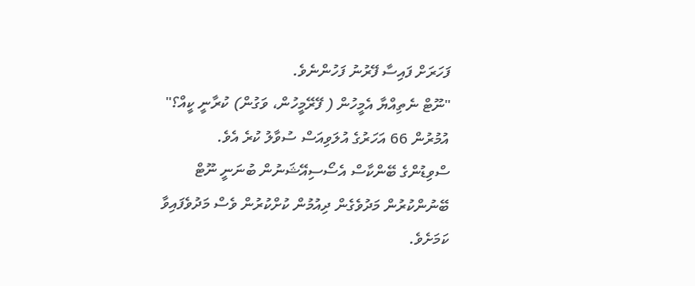ފަހަރަށް ފައިސާ ފޭރުނު ފަހުންނެވެ.
"ނޫޓް ނެތިއްޔާ އެމީހުން ( ފޭރޭމީހުން، ވަގުން) ކުރާނީ ކީއް؟" އުމުރުން 66 އަހަރުގެ އުލަވިއަސް ސުވާލު ކުރެ އެވެ.
ސްވިޑުންގެ ބޭންކާސް އެސޯސިއޭޝަނުން ބުނަނީ ނޫޓް ބޭނުންކުރުން މަދުވެގެން ދިއުމުން ކުށްކުރުން ވެސް މަދުވެފައިވާ ކަމަށެވެ.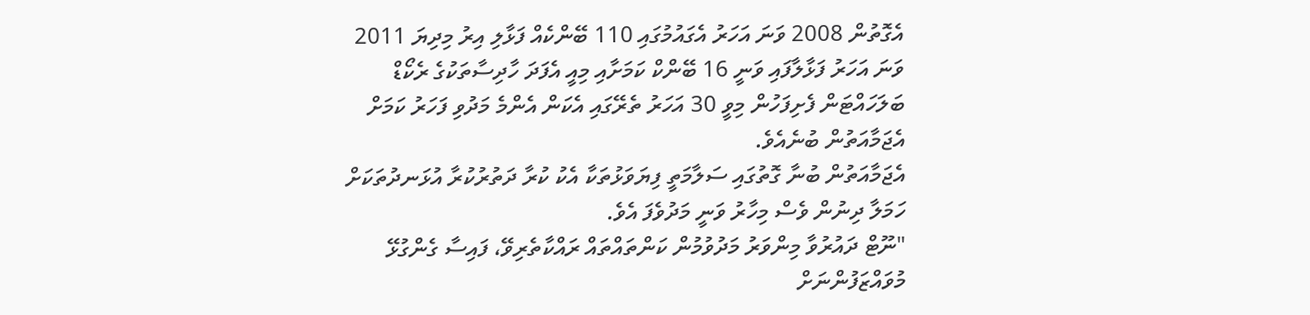އެގޮތުން 2008 ވަނަ އަހަރު އެގައުމުގައި 110 ބޭންކެއް ފަޅާލި އިރު މިދިޔަ 2011 ވަނަ އަހަރު ފަޅާލާފައި ވަނީ 16 ބޭންކް ކަމަށާއި މިއީ އެފަދަ ހާދިސާތަކުގެ ރެކޯޑް ބަލަހައްޓަން ފެށިފަހުން މިވީ 30 އަހަރު ތެރޭގައި އެކަން އެންމެ މަދުވި ފަހަރު ކަމަށް އެޖަމާއަތުން ބުނެއެވެ.
އެޖަމާއަތުން ބުނާ ގޮތުގައި ސަލާމަތީ ފިޔަވަޅުތަކާ އެކު ކުރާ ދަތުރުކުރާ އުޅަނދުތަކަށް ހަމަލާ ދިނުން ވެސް މިހާރު ވަނީ މަދުވެފަ އެވެ.
"ނޫޓް ދައުރުވާ މިންވަރު މަދުވުމުން ކަންތައްތައް ރައްކާތެރިވޭ، ފައިސާ ގެންގުޅޭ މުވައްޒަފުންނަށް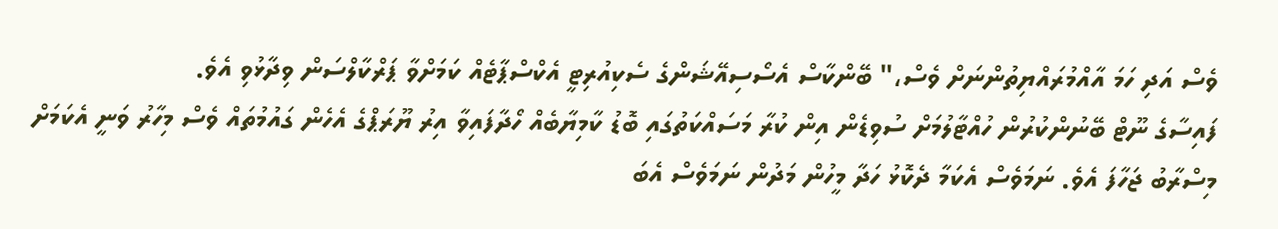ވެސް އަދި ހަމަ އާއްމުރައްޔިތުންނަށް ވެސް،" ބޭންކާސް އެސޯސިއޭޝަންގެ ސެކިއުރިޓީ އެކްސްޕާޓެއް ކަމަށްވާ ޕަރްކާލްސަން ވިދާޅުވި އެވެ.
ފައިސާގެ ނޫޓް ބޭނުންކުރުން ހުއްޓާލުމަށް ސުވިޑެން އިން ކުރާ މަސައްކަތުގައި ބޮޑު ކާމިޔާބެއް ހޯދާފައިވާ އިރު ޔޫރަޕްގެ އެހެން ގައުމުތައް ވެސް މިހާރު ވަނީ އެކަމަށް މިސްރާބު ޖަހާފަ އެވެ. ނަމަވެސް އެކަމާ ދެކޮޅު ހަދާ މީހުން މަދުން ނަމަވެސް އެބަ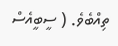ތިއްބެވެ. ( ސީބީއެސް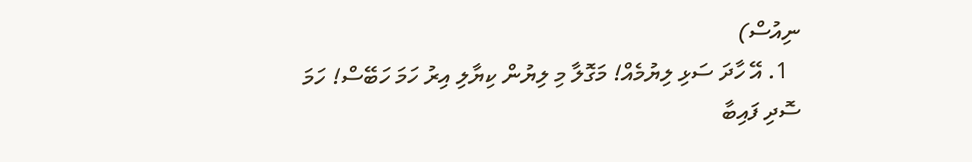ނިއުސް)
  1. އޭ ހާދަ ސަޅި ލިޔުމެއް! މަގޮލާ މި ލިޔުން ކިޔާލި އިރު ހަމަ ހަބޭސް! ހަމަ ސޮދި ފައިބާ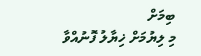ބިމަށް
މި ލިޔުމަށް ޚިޔާލު ފޮނުއްވާ